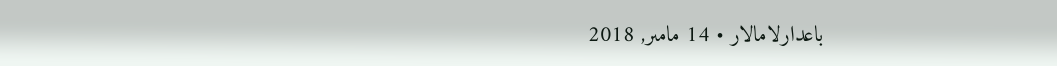باعدارلامالار • 14 مامىر, 2018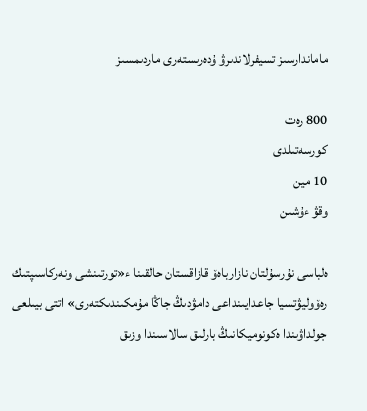ماماندارسىز تسيفرلاندىرۋ ۇدەرىستەرى ماردىمسىز

800 رەت
كورسەتىلدى
10 مين
وقۋ ءۇشىن

ەلباسى نۇرسۇلتان نازارباەۆ قازاقستان حالقىنا ء«تورتىنشى ونەركاسىپتىك رەۆوليۋتسيا جاعدايىنداعى دامۋدىڭ جاڭا مۇمكىندىكتەرى» اتتى بيىلعى جولداۋىندا ەكونوميكانىڭ بارلىق سالاسىندا وزىق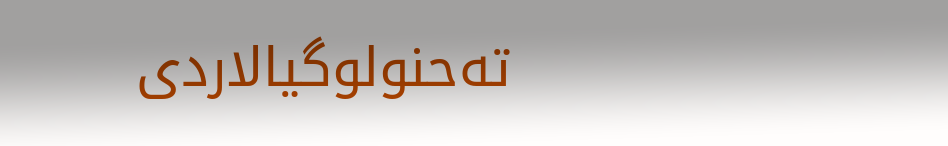تەحنولوگيالاردى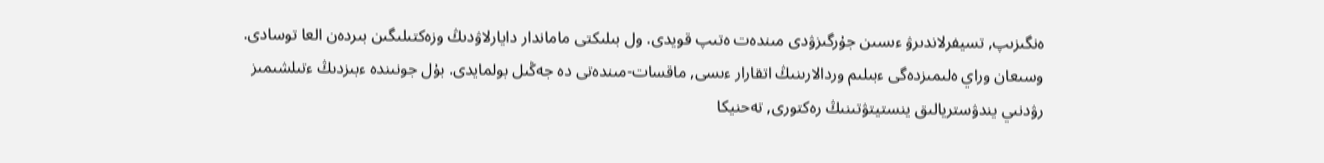ەنگىزىپ, تسيفرلاندىرۋ ءىسىن جۇرگىزۋدى مىندەت ەتىپ قويدى. ول بىلىكتى ماماندار دايارلاۋدىڭ وزەكتىلىگىن بىردەن العا توسادى. وسىعان وراي ەلىمىزدەگى ءبىلىم وردالارىنىڭ اتقارار ءىسى, ماقسات-مىندەتى دە جەڭىل بولمايدى. بۇل جونىندە ءبىزدىڭ ءتىلشىمىز رۋدنىي يندۋستريالىق ينستيتۋتىنىڭ رەكتورى, تەحنيكا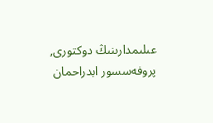عىلىمدارىنىڭ دوكتورى, پروفەسسور ابدراحمان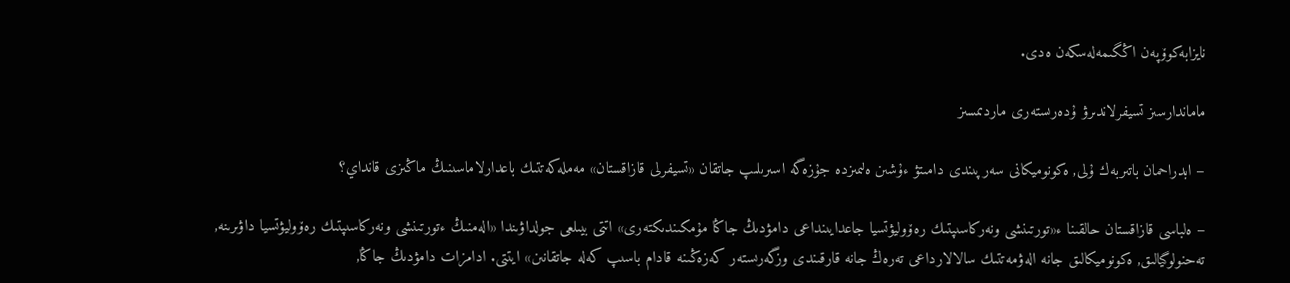نايزابەكوۆپەن اڭگىمەلەسكەن ەدى.

ماماندارسىز تسيفرلاندىرۋ ۇدەرىستەرى ماردىمسىز

– ابدراحمان باتىربەك ۇلى, ەكونوميكانى سەرپىندى دامىتۋ ءۇشىن ەلىمىزدە جۇزەگە اسىرىلىپ جاتقان «تسيفرلى قازاقستان» مەملەكەتتىك باعدارلاماسىنىڭ ماڭىزى قانداي؟

– ەلباسى قازاقستان حالقىنا ء«تورتىنشى ونەركاسىپتىك رەۆوليۋتسيا جاعدايىنداعى دامۋدىڭ جاڭا مۇمكىندىكتەرى» اتتى بيىلعى جولداۋىندا «الەمنىڭ ءتورتىنشى ونەركاسىپتىك رەۆوليۋتسيا داۋىرىنە, تەحنولوگيالىق, ەكونوميكالىق جانە الەۋمەتتىك سالالارداعى تەرەڭ جانە قارقىندى وزگەرىستەر كەزەڭىنە قادام باسىپ كەلە جاتقانىن» ايتتى. ادامزات دامۋدىڭ جاڭا,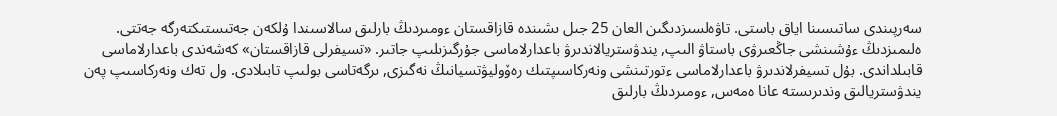سەرپىندى ساتىسىنا اياق باستى. تاۋەلسىزدىگىن العان 25 جىل ىشىندە قازاقستان ءومىردىڭ بارلىق سالاسىندا ۇلكەن جەتىستىكتەرگە جەتتى. ەلىمىزدىڭ ءۇشىنشى جاڭعىرۋى باستاۋ الىپ, يندۋستريالاندىرۋ باعدارلاماسى جۇرگىزىلىپ جاتىر. «تسيفرلى قازاقستان» كەشەندى باعدارلاماسى قابىلداندى. بۇل تسيفرلاندىرۋ باعدارلاماسى ءتورتىنشى ونەركاسىپتىك رەۆوليۋتسيانىڭ نەگىزى, ىرگەتاسى بولىپ تابىلادى. ول تەك ونەركاسىپ پەن يندۋستريالىق وندىرىستە عانا ەمەس, ءومىردىڭ بارلىق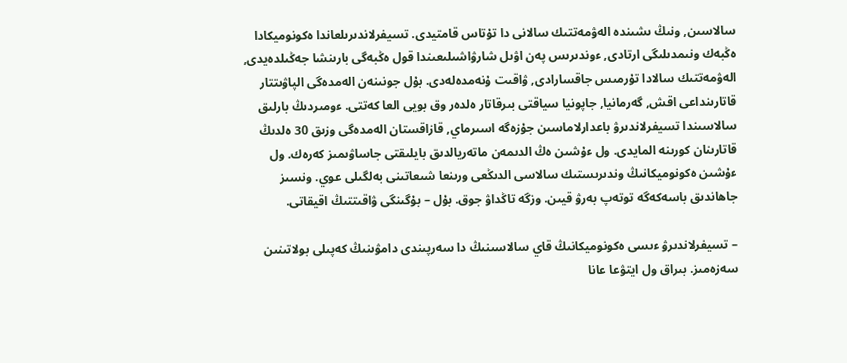سالاسىن, ونىڭ ىشىندە الەۋمەتتىك سالانى دا تۇتاس قامتيدى. تسيفرلاندىرىلعاندا ەكونوميكادا ەڭبەك ونىمدىلىگى ارتادى, ءوندىرىس پەن اۋىل شارۋاشىلىعىندا قول ەڭبەگى بارىنشا جەڭىلدەيدى, الەۋمەتتىك سالادا تۇرمىس جاقسارادى, ۋاقىت ۇنەمدەلەدى. بۇل جونىنەن الەمدەگى الپاۋىتتار قاتارىنداعى اقش, گەرمانيا, جاپونيا سياقتى بىرقاتار ەلدەر وق بويى العا كەتتى. ءومىردىڭ بارلىق سالاسىندا تسيفرلاندىرۋ باعدارلاماسىن جۇزەگە اسىرماي, قازاقستان الەمدەگى وزىق 30 ەلدىڭ قاتارىنان كورىنە المايدى. ول ءۇشىن ەڭ الدىمەن ماتەريالدىق بايلىقتى جاساۋىمىز كەرەك. ول ءۇشىن ەكونوميكانىڭ وندىرىستىك سالاسى الدىڭعى ورىنعا شىعاتىنى بەلگىلى عوي. ونسىز جاھاندىق باسەكەگە توتەپ بەرۋ قيىن. وزگە تاڭداۋ جوق. بۇل – بۇگىنگى ۋاقىتتىڭ اقيقاتى.

– تسيفرلاندىرۋ ءىسى ەكونوميكانىڭ قاي سالاسىنىڭ دا سەرپىندى دامۋىنىڭ كەپىلى بولاتىنىن سەزەمىز. بىراق ول ايتۋعا عانا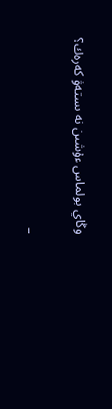وڭاي بولماس ءۇشىن نە ىستەۋ كەرەك؟

–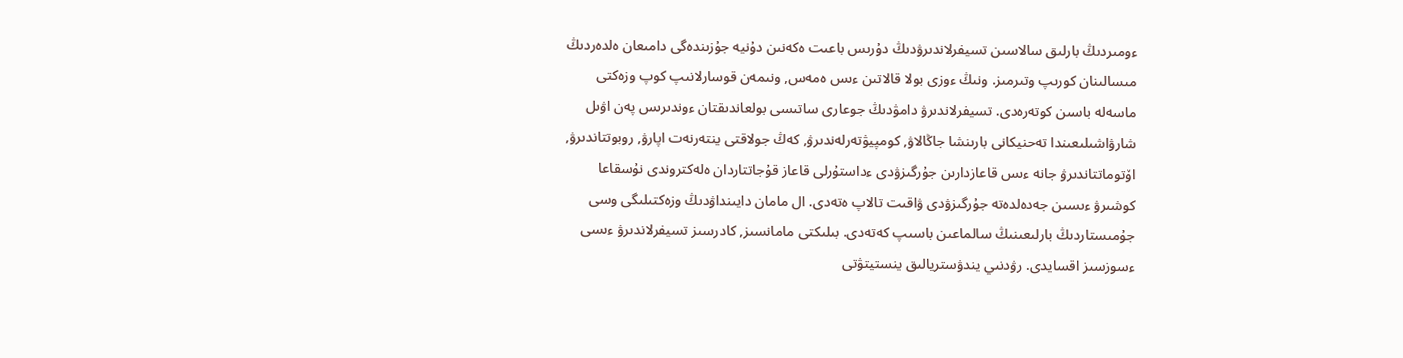ءومىردىڭ بارلىق سالاسىن تسيفرلاندىرۋدىڭ دۇرىس باعىت ەكەنىن دۇنيە جۇزىندەگى دامىعان ەلدەردىڭ مىسالىنان كورىپ وتىرمىز. ونىڭ ءوزى بولا قالاتىن ءىس ەمەس, ونىمەن قوسارلانىپ كوپ وزەكتى ماسەلە باسىن كوتەرەدى. تسيفرلاندىرۋ دامۋدىڭ جوعارى ساتىسى بولعاندىقتان ءوندىرىس پەن اۋىل شارۋاشىلىعىندا تەحنيكانى بارىنشا جاڭالاۋ, كومپيۋتەرلەندىرۋ, كەڭ جولاقتى ينتەرنەت اپارۋ, روبوتتاندىرۋ, اۆتوماتتاندىرۋ جانە ءىس قاعازدارىن جۇرگىزۋدى ءداستۇرلى قاعاز قۇجاتتاردان ەلەكتروندى نۇسقاعا كوشىرۋ ءىسىن جەدەلدەتە جۇرگىزۋدى ۋاقىت تالاپ ەتەدى. ال مامان دايىنداۋدىڭ وزەكتىلىگى وسى جۇمىستاردىڭ بارلىعىنىڭ سالماعىن باسىپ كەتەدى. بىلىكتى مامانسىز, كادرسىز تسيفرلاندىرۋ ءىسى ءسوزسىز اقسايدى. رۋدنىي يندۋستريالىق ينستيتۋتى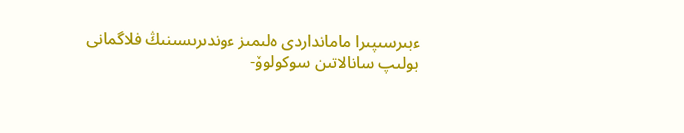ءبىرسىپىرا مامانداردى ەلىمىز ءوندىرىسىنىڭ فلاگمانى بولىپ سانالاتىن سوكولوۆ-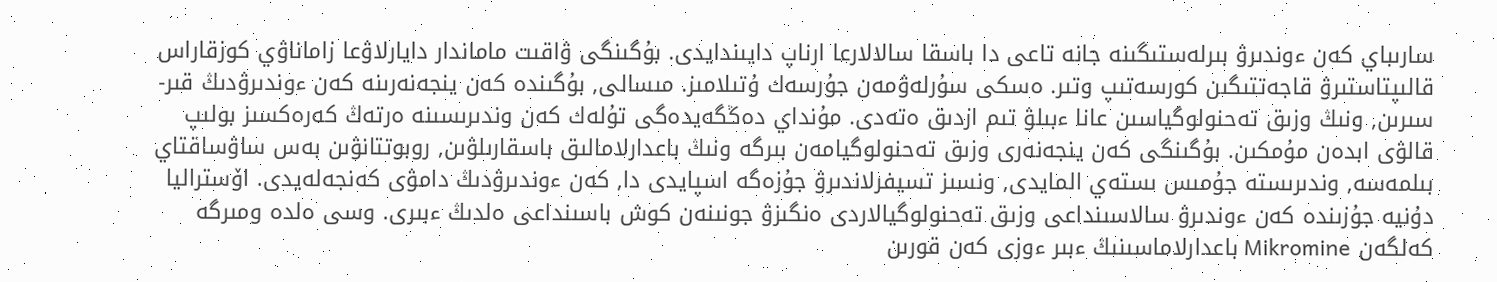سارىباي كەن ءوندىرۋ بىرلەستىگىنە جانە تاعى دا باسقا سالالارعا ارناپ دايىندايدى. بۇگىنگى ۋاقىت ماماندار دايارلاۋعا زاماناۋي كوزقاراس قالىپتاستىرۋ قاجەتتىگىن كورسەتىپ وتىر. ەسكى سۇرلەۋمەن جۇرسەك ۇتىلامىز. مىسالى, بۇگىندە كەن ينجەنەرىنە كەن ءوندىرۋدىڭ قىر-سىرىن, ونىڭ وزىق تەحنولوگياسىن عانا ءبىلۋ تىم ازدىق ەتەدى. مۇنداي دەڭگەيدەگى تۇلەك كەن وندىرىسىنە ەرتەڭ كەرەكسىز بولىپ قالۋى ابدەن مۇمكىن. بۇگىنگى كەن ينجەنەرى وزىق تەحنولوگيامەن بىرگە ونىڭ باعدارلامالىق باسقارىلۋىن, روبوتتانۋىن بەس ساۋساقتاي بىلمەسە, وندىرىستە جۇمىس ىستەي المايدى, ونسىز تسيفرلاندىرۋ جۇزەگە اسپايدى دا, كەن ءوندىرۋدىڭ دامۋى كەنجەلەيدى. اۆستراليا دۇنيە جۇزىندە كەن ءوندىرۋ سالاسىنداعى وزىق تەحنولوگيالاردى ەنگىزۋ جونىنەن كوش باسىنداعى ەلدىڭ ءبىرى. وسى ەلدە ومىرگە كەلگەن Mikromine باعدارلاماسىنىڭ ءبىر ءوزى كەن قورىن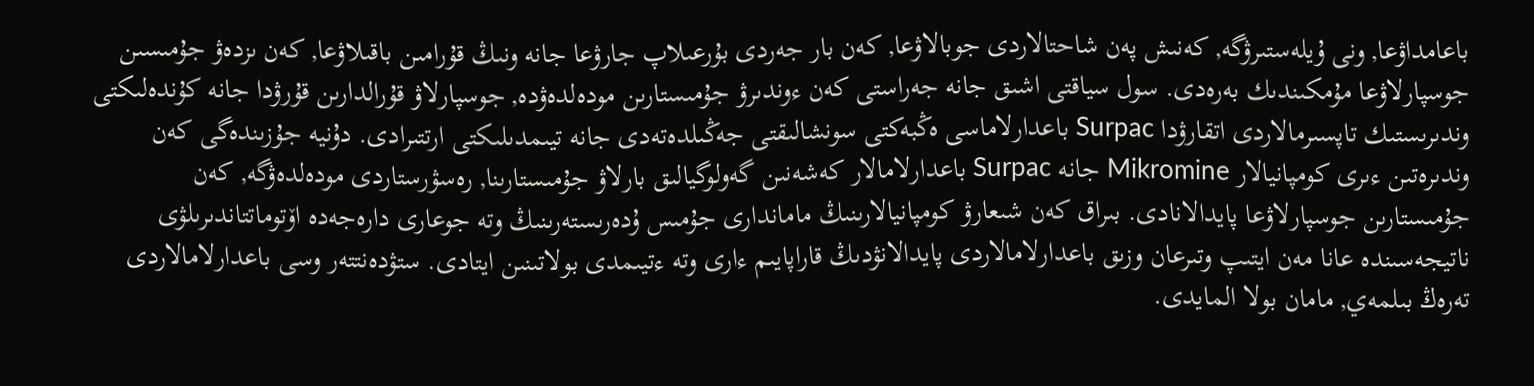باعامداۋعا, ونى ۇيلەستىرۋگە, كەنىش پەن شاحتالاردى جوبالاۋعا, كەن بار جەردى بۇرعىلاپ جارۋعا جانە ونىڭ قۇرامىن باقىلاۋعا, كەن ىزدەۋ جۇمىسىن جوسپارلاۋعا مۇمكىندىك بەرەدى. سول سياقتى اشىق جانە جەراستى كەن ءوندىرۋ جۇمىستارىن مودەلدەۋدە, جوسپارلاۋ قۇرالدارىن قۇرۋدا جانە كۇندەلىكتى وندىرىستىك تاپسىرمالاردى اتقارۋدا Surpac باعدارلاماسى ەڭبەكتى سونشالىقتى جەڭىلدەتەدى جانە تيىمدىلىكتى ارتتىرادى. دۇنيە جۇزىندەگى كەن وندىرەتىن ءىرى كومپانيالار Mikromine جانە Surpac باعدارلامالار كەشەنىن گەولوگيالىق بارلاۋ جۇمىستارىنا, رەسۋرستاردى مودەلدەۋگە, كەن جۇمىستارىن جوسپارلاۋعا پايدالانادى. بىراق كەن شىعارۋ كومپانيالارىنىڭ ماماندارى جۇمىس ۇدەرىستەرىنىڭ وتە جوعارى دارەجەدە اۆتوماتتاندىرىلۋى ناتيجەسىندە عانا مەن ايتىپ وتىرعان وزىق باعدارلامالاردى پايدالانۋدىڭ قاراپايىم ءارى وتە ءتيىمدى بولاتىنىن ايتادى. ستۋدەنتتەر وسى باعدارلامالاردى تەرەڭ بىلمەي, مامان بولا المايدى.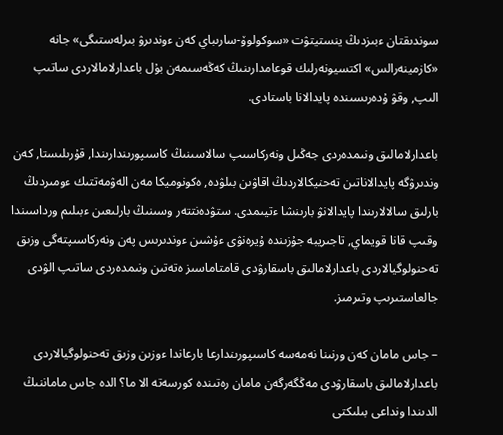سوندىقتان ءبىزدىڭ ينستيتۋت «سوكولوۆ-سارىباي كەن ءوندىرۋ بىرلەستىگى» جانە «كازمينەرالس» اكتسيونەرلىك قوعامدارىنىڭ كەڭەسىمەن بۇل باعدارلامالاردى ساتىپ الىپ, وقۋ ۇدەرىسىندە پايدالانا باستادى.

باعدارلامالىق ونىمدەردى جەڭىل ونەركاسىپ سالاسىنىڭ كاسىپورىندارىندا, قۇرىلىستا, كەن وندىرۋگە پايدالاناتىن تەحنيكالاردىڭ اقاۋىن بىلۋدە, ەكونوميكا مەن الەۋمەتتىك ءومىردىڭ بارلىق سالالارىندا پايدالانۋ بارىنشا ءتيىمدى. ستۋدەنتتەر وسىنىڭ بارلىعىن ءبىلىم ورداسىندا وقىپ قانا قويماي, تاجىريبە جۇزىندە ۇيرەنۋى ءۇشىن ءوندىرىس پەن ونەركاسىپتەگى وزىق تەحنولوگيالاردى باعدارلامالىق باسقارۋدى قامتاماسىز ەتەتىن ونىمدەردى ساتىپ الۋدى جالعاستىرىپ وتىرمىز.

– جاس مامان كەن ورنىنا نەمەسە كاسىپورىندارعا بارعاندا ءوزىن وزىق تەحنولوگيالاردى باعدارلامالىق باسقارۋدى مەڭگەرگەن مامان رەتىندە كورسەتە الا ما؟ الدە جاس ماماننىڭ الدىندا ونداعى بىلىكتى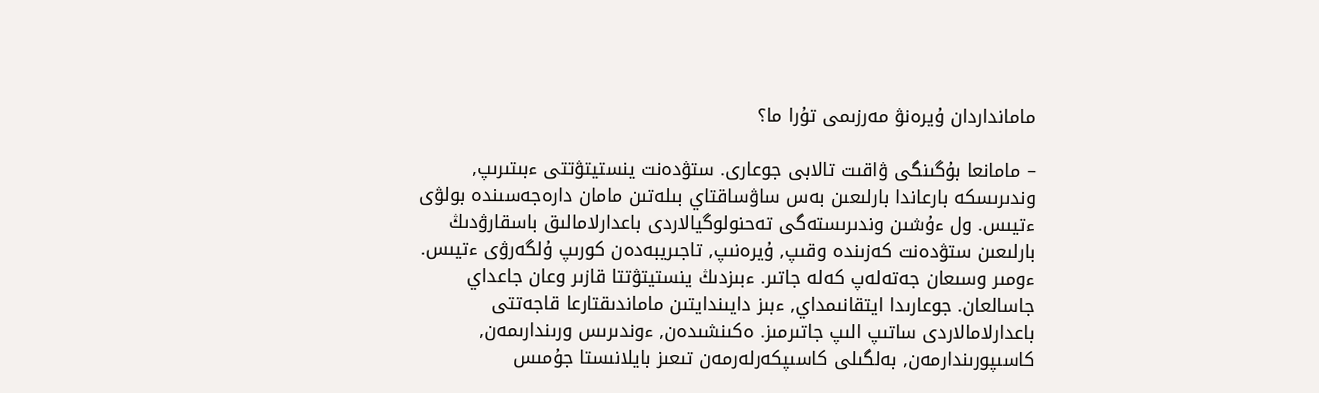مامانداردان ۇيرەنۋ مەرزىمى تۇرا ما؟

– مامانعا بۇگىنگى ۋاقىت تالابى جوعارى. ستۋدەنت ينستيتۋتتى ءبىتىرىپ, وندىرىسكە بارعاندا بارلىعىن بەس ساۋساقتاي بىلەتىن مامان دارەجەسىندە بولۋى ءتيىس. ول ءۇشىن وندىرىستەگى تەحنولوگيالاردى باعدارلامالىق باسقارۋدىڭ بارلىعىن ستۋدەنت كەزىندە وقىپ, ۇيرەنىپ, تاجىريبەدەن كورىپ ۇلگەرۋى ءتيىس. ءومىر وسىعان جەتەلەپ كەلە جاتىر. ءبىزدىڭ ينستيتۋتتا قازىر وعان جاعداي جاسالعان. جوعارىدا ايتقانىمداي, ءبىز دايىندايتىن ماماندىقتارعا قاجەتتى باعدارلامالاردى ساتىپ الىپ جاتىرمىز. ەكىنشىدەن, ءوندىرىس ورىندارىمەن, كاسىپورىندارمەن, بەلگىلى كاسىپكەرلەرمەن تىعىز بايلانىستا جۇمىس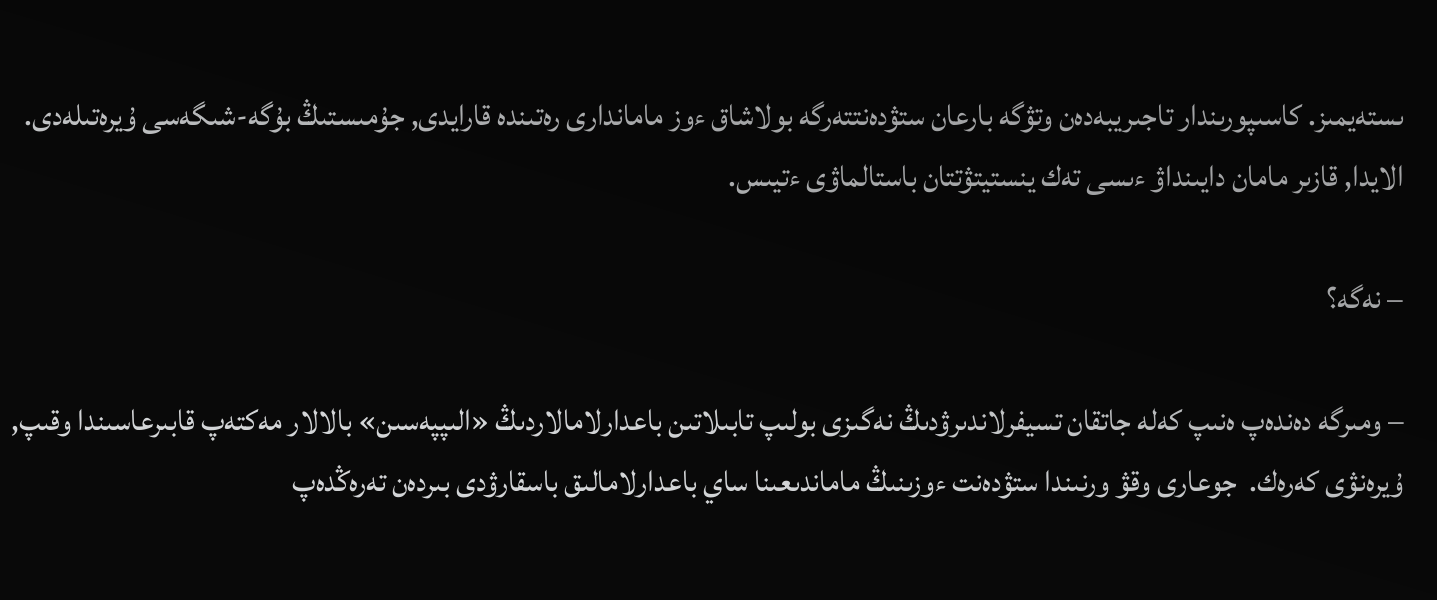ىستەيمىز. كاسىپورىندار تاجىريبەدەن وتۋگە بارعان ستۋدەنتتەرگە بولاشاق ءوز ماماندارى رەتىندە قارايدى, جۇمىستىڭ بۇگە-شىگەسى ۇيرەتىلەدى. الايدا, قازىر مامان دايىنداۋ ءىسى تەك ينستيتۋتتان باستالماۋى ءتيىس.

– نەگە؟

– ومىرگە دەندەپ ەنىپ كەلە جاتقان تسيفرلاندىرۋدىڭ نەگىزى بولىپ تابىلاتىن باعدارلامالاردىڭ «الىپپەسىن» بالالار مەكتەپ قابىرعاسىندا وقىپ, ۇيرەنۋى كەرەك.  جوعارى وقۋ ورنىندا ستۋدەنت ءوزىنىڭ ماماندىعىنا ساي باعدارلامالىق باسقارۋدى بىردەن تەرەڭدەپ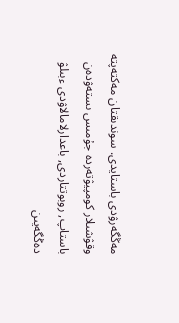مەڭگەرۋدى باستايدى. سوندىقتان مەكتەپتە وقۋشىلار كومپيۋتەردە جۇمىس ىستەۋدەن باستاپ, روبوتتاردى, باعدارلامالاۋدى ءبىلۋ دەڭگەيىن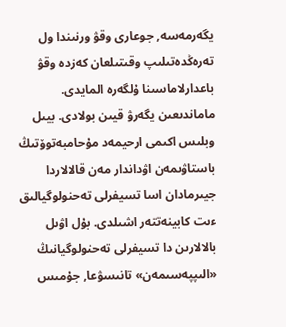يگەرمەسە, جوعارى وقۋ ورنىندا ول تەرەڭدەتىلىپ وقىتىلعان كەزدە وقۋ باعدارلاماسىنا ۇلگەرە المايدى. ماماندىعىن يگەرۋ قيىن بولادى. بيىل وبلىس اكىمى ارحيمەد مۇحامبەتوۆتىڭ باستاۋىمەن اۋداندار مەن قالالاردا جيىرمادان اسا تسيفرلى تەحنولوگيالىق ءىت كابينەتتەر اشىلدى. بۇل اۋىل بالالارىن دا تسيفرلى تەحنولوگيانىڭ «الىپپەسىمەن» تانىسۋعا, جۇمىس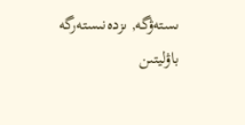ىستەۋگە, ىزدەنىستەرگە باۋليتىن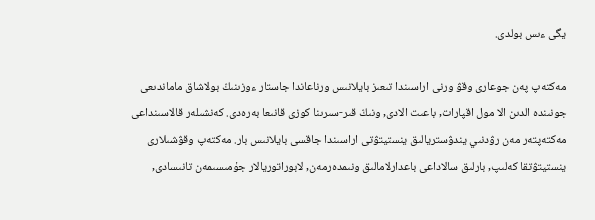يگى ءىس بولدى.

مەكتەپ پەن جوعارى وقۋ ورنى اراسىندا تىعىز بايلانىس ورناعاندا جاستار ءوزىنىڭ بولاشاق ماماندىعى جونىندە الدىن الا مول اقپارات, باعىت الادى, ونىڭ قىر-سىرىنا كوزى قانىعا بەرەدى. كەنشىلەر قالاسىنداعى مەكتەپتەر مەن رۋدنىي يندۋستريالىق ينستيتۋتى اراسىندا جاقسى بايلانىس بار. مەكتەپ وقۋشىلارى ينستيتۋتقا كەلىپ, بارلىق سالاداعى باعدارلامالىق ونىمدەرمەن, لابوراتوريالار جۇمىسىمەن تانىسادى,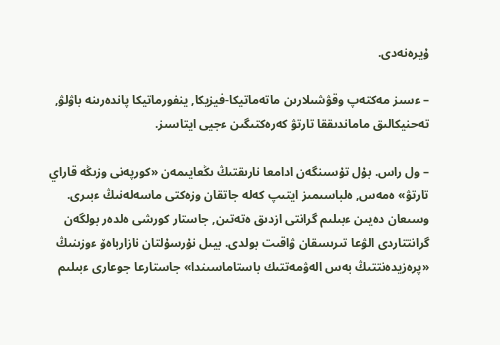ۇيرەنەدى.

– ءسىز مەكتەپ وقۋشىلارىن ماتەماتيكا-فيزيكا, ينفورماتيكا پاندەرىنە باۋلۋ, تەحنيكالىق ماماندىققا تارتۋ كەرەكتىگىن ءجيى ايتاسىز.

– ول راس. بۇل تۇسىنگەن ادامعا نارىقتىڭ ىڭعايىمەن «كورپەنى وزىڭە قاراي تارتۋ» ەمەس, ەلباسىمىز ايتىپ كەلە جاتقان وزەكتى ماسەلەنىڭ ءبىرى. وسىعان دەيىن ءبىلىم گرانتى ازدىق ەتەتىن, جاستار كورشى ەلدەر بولگەن گرانتتاردى الۋعا تىرىسقان ۋاقىت بولدى. بيىل نۇرسۇلتان نازارباەۆ ءوزىنىڭ «پرەزيدەنتتىڭ بەس الەۋمەتتىك باستاماسىندا» جاستارعا جوعارى ءبىلىم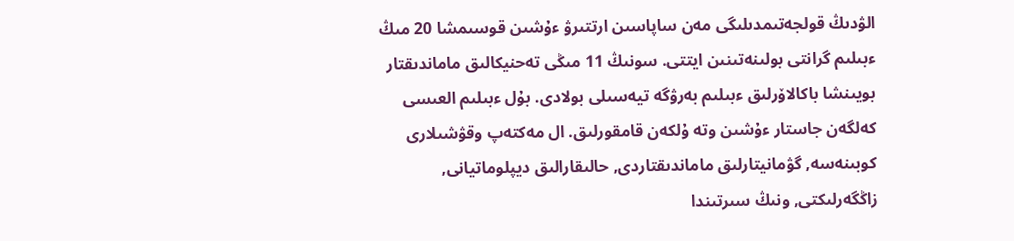الۋدىڭ قولجەتىمدىلىگى مەن ساپاسىن ارتتىرۋ ءۇشىن قوسىمشا 20 مىڭ ءبىلىم گرانتى بولىنەتىنىن ايتتى. سونىڭ 11 مىڭى تەحنيكالىق ماماندىقتار بويىنشا باكالاۆرلىق ءبىلىم بەرۋگە تيەسىلى بولادى. بۇل ءبىلىم العىسى كەلگەن جاستار ءۇشىن وتە ۇلكەن قامقورلىق. ال مەكتەپ وقۋشىلارى كوبىنەسە, گۋمانيتارلىق ماماندىقتاردى, حالىقارالىق ديپلوماتيانى, زاڭگەرلىكتى, ونىڭ سىرتىندا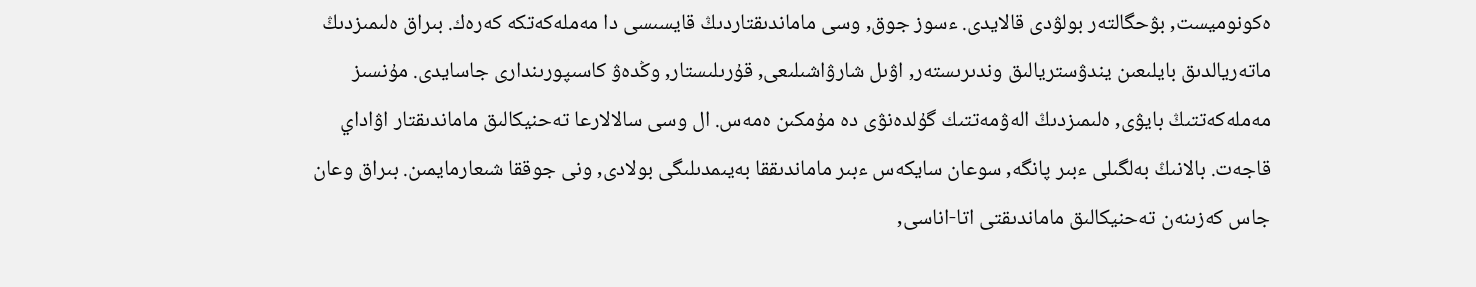ەكونوميست, بۋحگالتەر بولۋدى قالايدى. ءسوز جوق, وسى ماماندىقتاردىڭ قايسىسى دا مەملەكەتكە كەرەك. بىراق ەلىمىزدىڭ ماتەريالدىق بايلىعىن يندۋستريالىق وندىرىستەر, اۋىل شارۋاشىلىعى, قۇرىلىستار, وڭدەۋ كاسىپورىندارى جاسايدى. مۇنسىز مەملەكەتتىڭ بايۋى, ەلىمىزدىڭ الەۋمەتتىك گۇلدەنۋى دە مۇمكىن ەمەس. ال وسى سالالارعا تەحنيكالىق ماماندىقتار اۋاداي قاجەت. بالانىڭ بەلگىلى ءبىر پانگە, سوعان سايكەس ءبىر ماماندىققا بەيىمدىلىگى بولادى, ونى جوققا شىعارمايمىن. بىراق وعان جاس كەزىنەن تەحنيكالىق ماماندىقتى اتا-اناسى,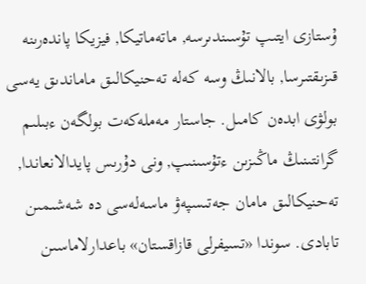ۇستازى ايتىپ تۇسىندىرسە, ماتەماتيكا, فيزيكا پاندەرىنە قىزىقتىرسا, بالانىڭ وسە كەلە تەحنيكالىق ماماندىق يەسى بولۋى ابدەن كامىل. جاستار مەملەكەت بولگەن ءبىلىم گرانتىنىڭ ماڭىزىن ءتۇسىنىپ, ونى دۇرىس پايدالانعاندا, تەحنيكالىق مامان جەتىسپەۋ ماسەلەسى دە شەشىمىن تابادى. سوندا «تسيفرلى قازاقستان» باعدارلاماسىن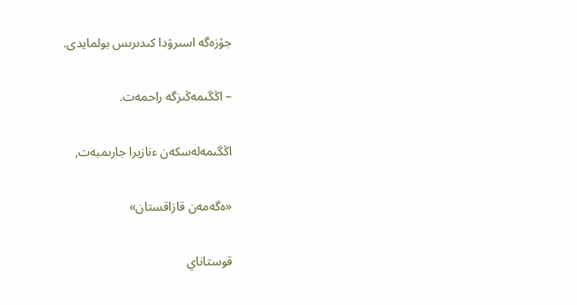جۇزەگە اسىرۋدا كىدىرىس بولمايدى.

– اڭگىمەڭىزگە راحمەت.

اڭگىمەلەسكەن ءنازيرا جارىمبەت,

«ەگەمەن قازاقستان»

قوستاناي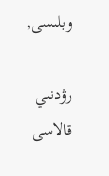وبلىسى,

رۋدنىي قالاسى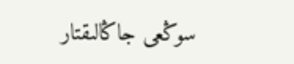سوڭعى جاڭالىقتار